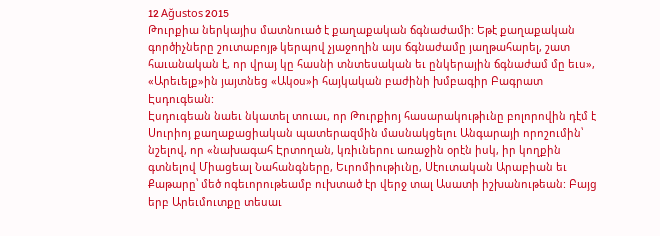12 Ağustos 2015
Թուրքիա ներկայիս մատնուած է քաղաքական ճգնաժամի: Եթէ քաղաքական գործիչները շուտաբոյթ կերպով չյաջողին այս ճգնաժամը յաղթահարել, շատ հաւանական է, որ վրայ կը հասնի տնտեսական եւ ընկերային ճգնաժամ մը եւս», «Արեւելք»ին յայտնեց «Ակօս»ի հայկական բաժինի խմբագիր Բագրատ Էսդուգեան:
Էսդուգեան նաեւ նկատել տուաւ, որ Թուրքիոյ հասարակութիւնը բոլորովին դէմ է Սուրիոյ քաղաքացիական պատերազմին մասնակցելու Անգարայի որոշումին՝ նշելով, որ «նախագահ Էրտողան, կռիւներու առաջին օրէն իսկ, իր կողքին գտնելով Միացեալ Նահանգները, Եւրոմիութիւնը, Սէուտական Արաբիան եւ Քաթարը՝ մեծ ոգեւորութեամբ ուխտած էր վերջ տալ Ասատի իշխանութեան: Բայց երբ Արեւմուտքը տեսաւ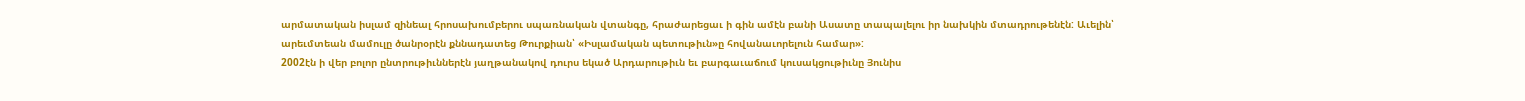արմատական իսլամ զինեալ հրոսախումբերու սպառնական վտանգը, հրաժարեցաւ ի գին ամէն բանի Ասատը տապալելու իր նախկին մտադրութենէն: Աւելին՝ արեւմտեան մամուլը ծանրօրէն քննադատեց Թուրքիան՝ «Իսլամական պետութիւն»ը հովանաւորելուն համար»:
2002էն ի վեր բոլոր ընտրութիւններէն յաղթանակով դուրս եկած Արդարութիւն եւ բարգաւաճում կուսակցութիւնը Յունիս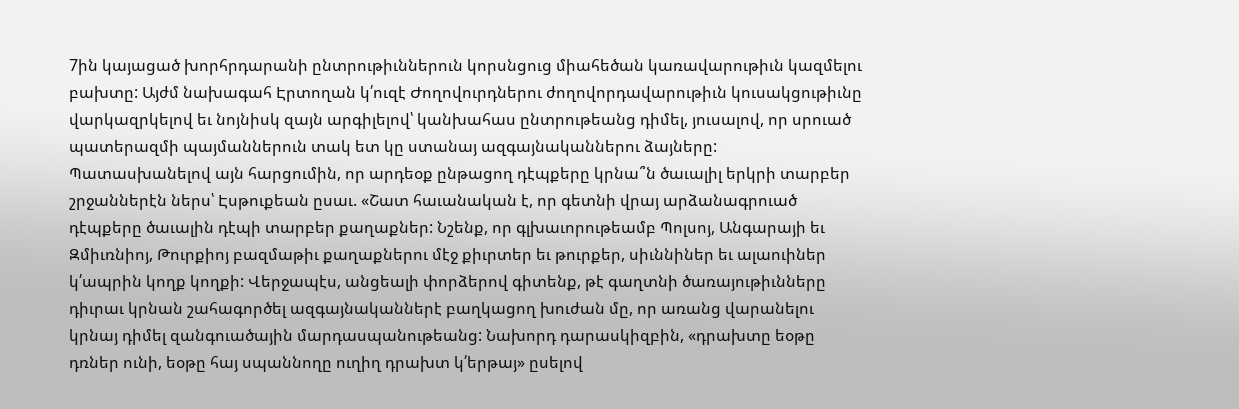7ին կայացած խորհրդարանի ընտրութիւններուն կորսնցուց միահեծան կառավարութիւն կազմելու բախտը: Այժմ նախագահ Էրտողան կ՛ուզէ Ժողովուրդներու ժողովորդավարութիւն կուսակցութիւնը վարկազրկելով եւ նոյնիսկ զայն արգիլելով՝ կանխահաս ընտրութեանց դիմել, յուսալով, որ սրուած պատերազմի պայմաններուն տակ ետ կը ստանայ ազգայնականներու ձայները:
Պատասխանելով այն հարցումին, որ արդեօք ընթացող դէպքերը կրնա՞ն ծաւալիլ երկրի տարբեր շրջաններէն ներս՝ Էսթուքեան ըսաւ. «Շատ հաւանական է, որ գետնի վրայ արձանագրուած դէպքերը ծաւալին դէպի տարբեր քաղաքներ: Նշենք, որ գլխաւորութեամբ Պոլսոյ, Անգարայի եւ Զմիւռնիոյ, Թուրքիոյ բազմաթիւ քաղաքներու մէջ քիւրտեր եւ թուրքեր, սիւննիներ եւ ալաուիներ կ՛ապրին կողք կողքի: Վերջապէս, անցեալի փորձերով գիտենք, թէ գաղտնի ծառայութիւնները դիւրաւ կրնան շահագործել ազգայնականներէ բաղկացող խուժան մը, որ առանց վարանելու կրնայ դիմել զանգուածային մարդասպանութեանց: Նախորդ դարասկիզբին, «դրախտը եօթը դռներ ունի, եօթը հայ սպաննողը ուղիղ դրախտ կ՛երթայ» ըսելով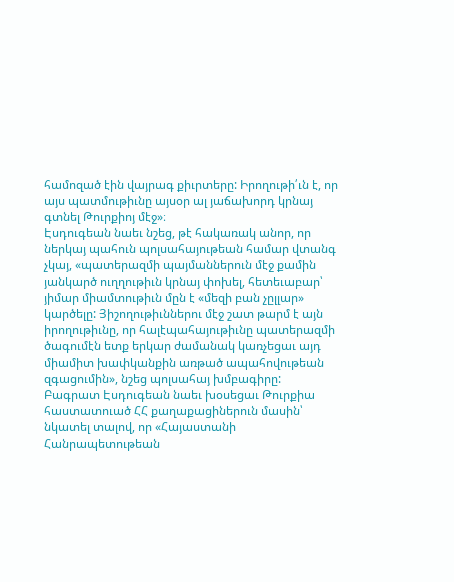համոզած էին վայրագ քիւրտերը: Իրողութի՛ւն է, որ այս պատմութիւնը այսօր ալ յաճախորդ կրնայ գտնել Թուրքիոյ մէջ»։
Էսդուգեան նաեւ նշեց, թէ հակառակ անոր, որ ներկայ պահուն պոլսահայութեան համար վտանգ չկայ, «պատերազմի պայմաններուն մէջ քամին յանկարծ ուղղութիւն կրնայ փոխել, հետեւաբար՝ յիմար միամտութիւն մըն է «մեզի բան չըլլար» կարծելը: Յիշողութիւններու մէջ շատ թարմ է այն իրողութիւնը, որ հալէպահայութիւնը պատերազմի ծագումէն ետք երկար ժամանակ կառչեցաւ այդ միամիտ խափկանքին առթած ապահովութեան զգացումին», նշեց պոլսահայ խմբագիրը:
Բագրատ Էսդուգեան նաեւ խօսեցաւ Թուրքիա հաստատուած ՀՀ քաղաքացիներուն մասին՝ նկատել տալով, որ «Հայաստանի Հանրապետութեան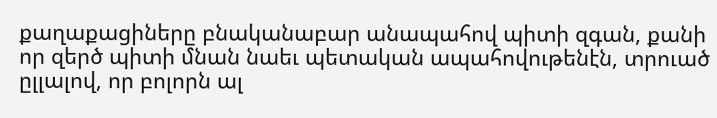քաղաքացիները բնականաբար անապահով պիտի զգան, քանի որ զերծ պիտի մնան նաեւ պետական ապահովութենէն, տրուած ըլլալով, որ բոլորն ալ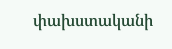փախստականի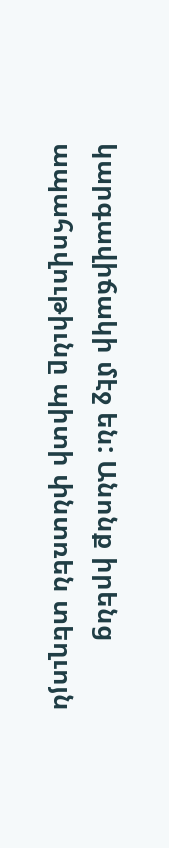կարգավիճակի մէջ են: Անոնք իրենց ապահովութիւնը պիտի փնտռեն տեղւոյն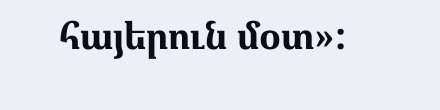հայերուն մօտ»: